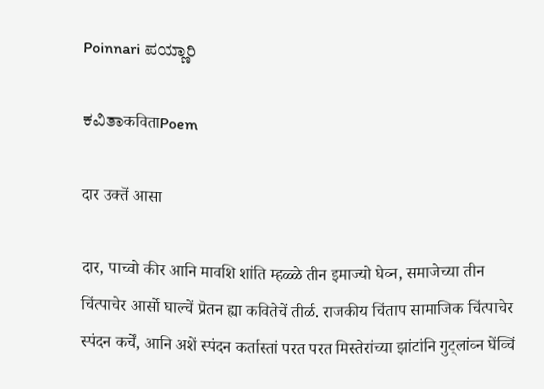Poinnari ಪಯ್ಣಾರಿ

ಕವಿತಾकविताPoem

दार उक्तॆं आसा

दार, पाच्वो कीर आनि मावशि शांति म्हळ्ळे तीन इमाज्यो घेव्न, समाजेच्या तीन चिंत्पाचेर आर्सो घाल्चें प्रॆतन ह्या कवितेचें तीर्ळ. राजकीय चिंताप सामाजिक चिंत्पाचेर स्पंदन कर्चें, आनि अशें स्पंदन कर्तास्तां परत परत मिस्तेरांच्या झांटांनि गुट्लांव्न घेंव्चिं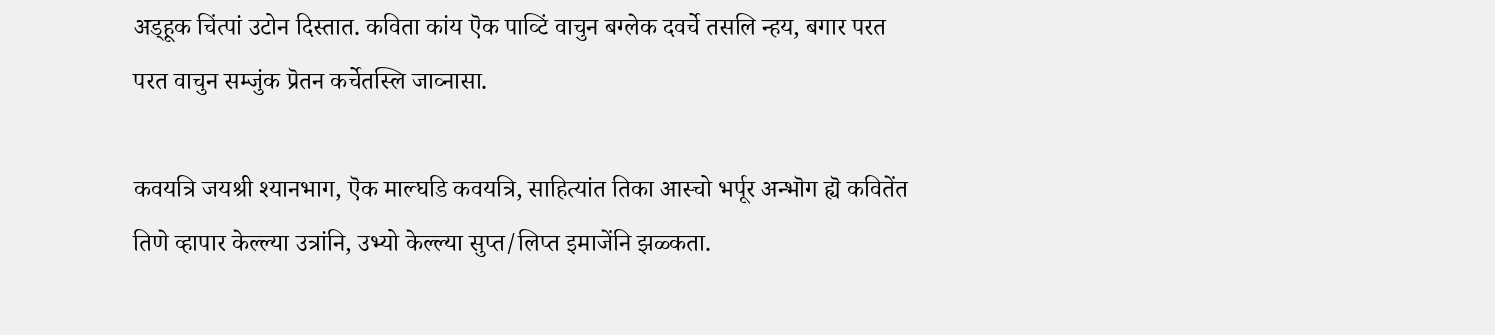अड्हूक चिंत्पां उटोन दिस्तात. कविता कांय ऎक पाव्टिं वाचुन बग्लेक दवर्चे तसलि न्हय, बगार परत परत वाचुन सम्जुंक प्रॆतन कर्चेतस्लि जाव्नासा.

कवयत्रि जयश्री श्यानभाग, ऎक माल्घडि कवयत्रि, साहित्यांत तिका आस्चो भर्पूर अन्भॊग ह्यॆ कवितेंत तिणे व्हापार केल्ल्या उत्रांनि, उभ्यो केल्ल्या सुप्त/लिप्त इमाजेंनि झळ्कता.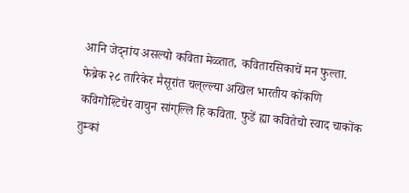आनि जेद्नांय असल्यो कविता मेळ्तात, कवितारसिकाचें मन फुल्ता. फेब्रेक २८ तारिकेर मैसूरांत चल्‌ल्ल्या अखिल भारतीय कोंकणि कविगॊश्टिचेर वाचुन सांग्‌ल्लि हि कविता. फुडें ह्या कवितेचो स्वाद चाकोंक तुम्कां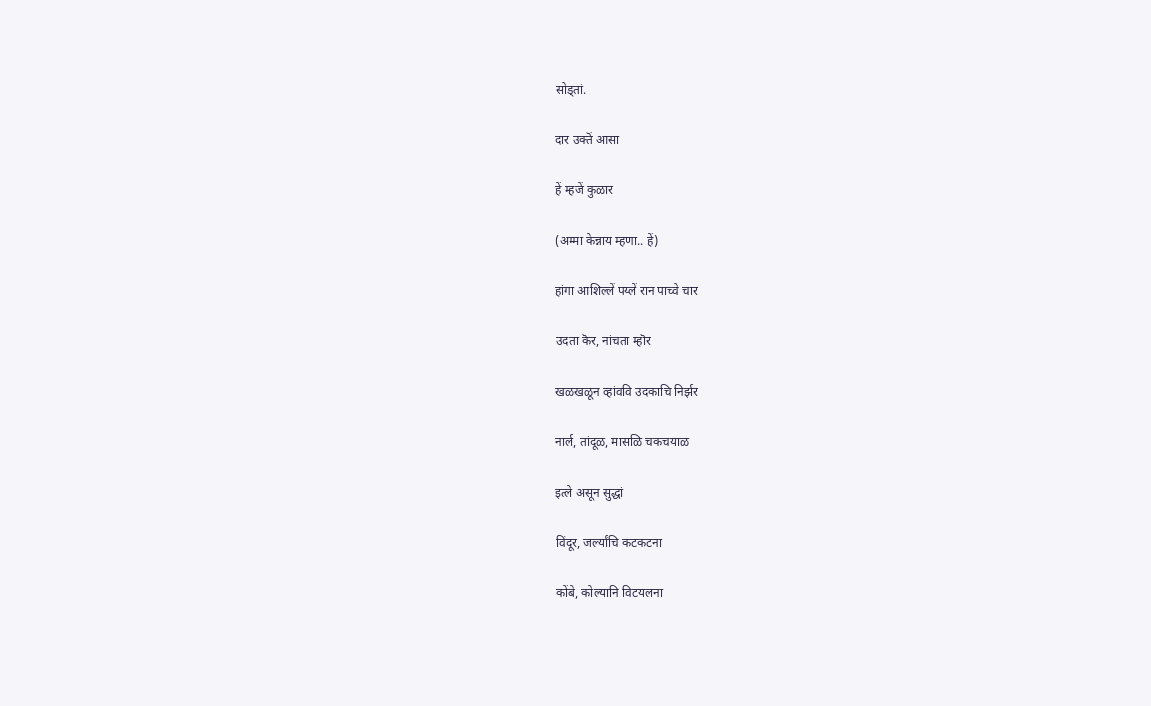सोड्तां.

दार उक्तॆं आसा

हें म्हजें कुळार

(अम्मा केन्नाय म्हणा.. हें)

हांगा आशिल्लें पय्लें रान पाच्वे चार

उदता कॆर, नांचता म्हॊर

खळखळून व्हांववि उदकाचि निर्झर

नार्ल, तांदूळ, मासळि चकचयाळ

इत्ले असून सुद्धां

विंदूर, जर्ल्यांचि कटकटना

कोंबे, कोल्यानि विटयलना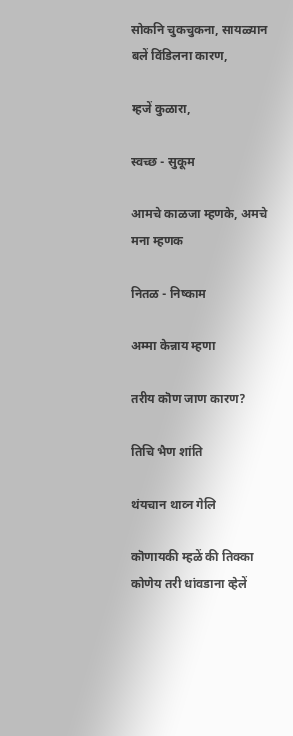सोकनि चुकचुकना, सायळ्यान बलें विंडिलना कारण,

म्हजें कुळारा,

स्वच्छ - सुकूम

आमचे काळजा म्हणके, अमचे मना म्हणक

नितळ - निष्काम

अम्मा केन्नाय म्हणा

तरीय कॊण जाण कारण?

तिचि भैण शांति

थंयचान थाव्न गेलि

कॊणायकी म्हळें की तिक्का कोणेय तरी धांवडाना व्हेलें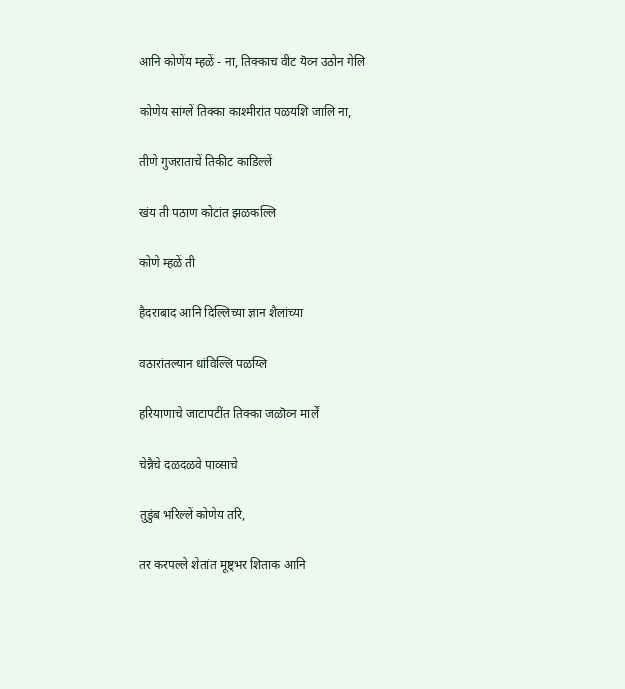आनि कोणेंय म्हळें - ना, तिक्काच वीट यॆव्न उठोन गेलि

कोणेय सांग्लें तिक्का काश्मीरांत पळयशि जालि ना,

तीणे गुजराताचें तिकीट काडिल्लें

खंय ती पठाण कोटांत झळकल्लि

कोणे म्हळें ती

हैदराबाद आनि दिल्लिच्या ज्ञान शैलांच्या

वठारांतल्यान धांविल्लि पळय्लि

हरियाणाचे जाटापटींत तिक्का जळॊव्न मार्लें

चेन्नैचे दळदळवे पाव्साचे

तुडुंब भरिल्लें कोणेय तरि,

तर करपल्ले शेतांत मूष्ट्‌भर शिताक आनि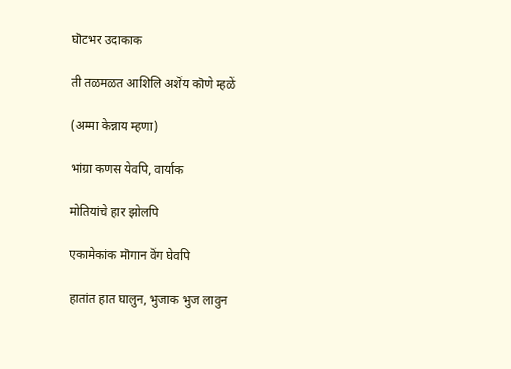घॊटभर उदाकाक

ती तळमळत आशिलि अशॆंय कॊणे म्हळें

(अम्मा केन्नाय म्हणा)

भांग्रा कणस येवपि, वार्याक

मोतियांचे हार झोलपि

एकामेकांक मॊगान वॆंग घेवपि

हातांत हात घालुन, भुजाक भुज लावुन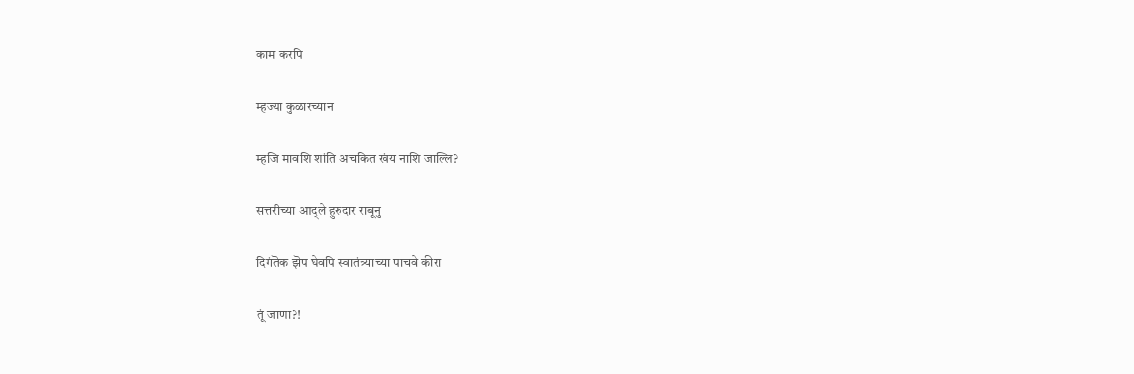काम करपि

म्हज्या कुळारच्यान

म्हजि मावशि शांति अचकित खंय नाशि जाल्लि?

सत्तरीच्या आद्ले हुरुदार राबूनु

दिगंतॆक झॆप घेवपि स्वातंत्र्याच्या पाचवे कीरा

तूं जाणा?!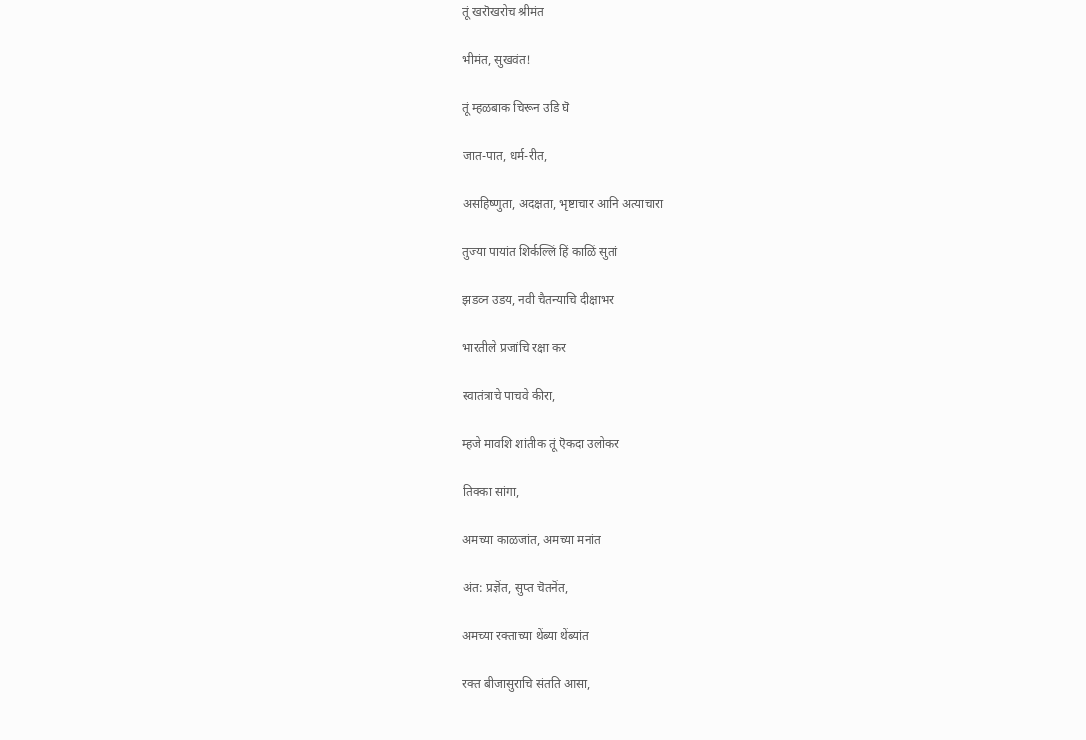तूं खरॊखरोच श्रीमंत

भीमंत, सुखवंत!

तूं म्हळबाक चिरून उडि घॆ

जात-पात, धर्म-रीत,

असहिष्णुता, अदक्षता, भृष्टाचार आनि अत्याचारा

तुज्या पायांत शिर्कल्लिं हिं काळिं सुतां

झडव्न उडय, नवी चैतन्याचि दीक्षाभर

भारतीले प्रजांचि रक्षा कर

स्वातंत्राचे पाचवे कीरा,

म्हजे मावशि शांतीक तूं ऎकदा उलोकर

तिक्का सांगा,

अमच्या काळजांत, अमच्या मनांत

अंत: प्रज्ञॆंत, सुप्त चॆतनॆंत,

अमच्या रक्ताच्या थेंब्या थेंब्यांत

रक्त बीजासुराचि संतति आसा,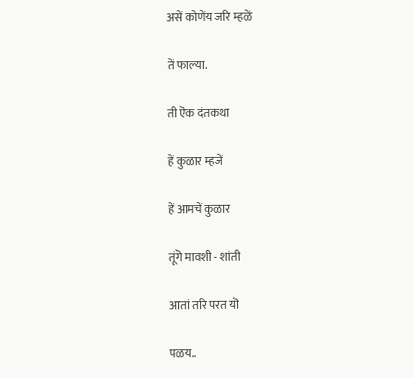असें कोणेंय जरि म्हळें

तें फाल्या.

ती ऎक दंतकथा

हें कुळार म्हजें

हें आमचें कुळार

तूंगॆ मावशी - शांती

आतां तरि परत यॊ

पळय..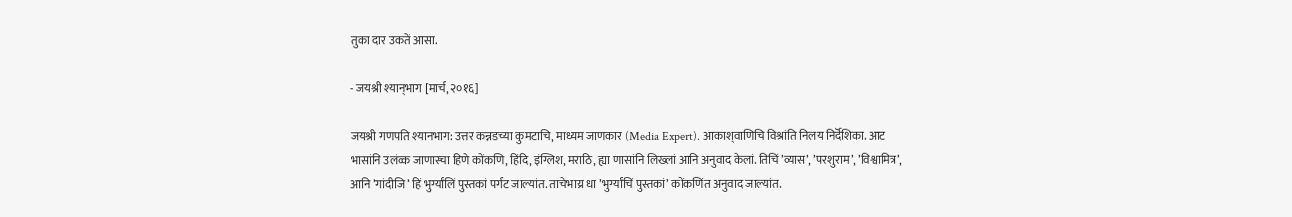तुका दार उकतें आसा.

- जयश्री श्यान्‌भाग [मार्च, २०१६]

जयश्री गणपति श्यानभाग: उत्तर कन्नडच्या कुमटाचि, माध्यम जाणकार (Media Expert). आकाश्‌वाणिचि विश्रांति निलय निर्दॆशिका. आट भासांनि उलंव्क जाणास्चा हिणे कोंकणि, हिंदि, इंग्लिश, मराठि, ह्या णासांनि लिख्लां आनि अनुवाद केलां. तिचिं ’व्यास’, ’परशुराम’, ’विश्वामित्र’, आनि ’गांदीजि’ हिं भुर्ग्यांलिं पुस्तकां पर्गट जाल्यांत. ताचेभाय्र धा ’भुर्ग्यांचिं पुस्तकां’ कोंकणिंत अनुवाद जाल्यांत.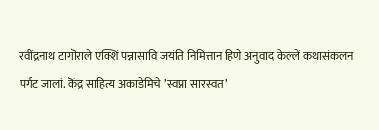रवींद्रनाथ टागॊराले एक्शिं पन्नासावि जयंति निमित्तान हिणे अनुवाद केल्लें कथासंकलन पर्गट जालां. कॆंद्र साहित्य अकाडेमिचे ’स्वप्ना सारस्वत’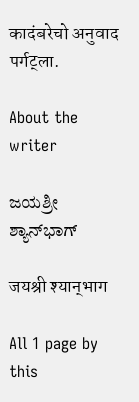कादंबरेचो अनुवाद पर्गट्ला.

About the writer

ಜಯಶ್ರೀ ಶ್ಯಾನ್‌ಭಾಗ್

जयश्री श्यान्‌भाग

All 1 page by this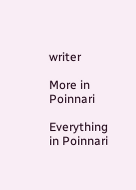writer

More in Poinnari

Everything in Poinnari